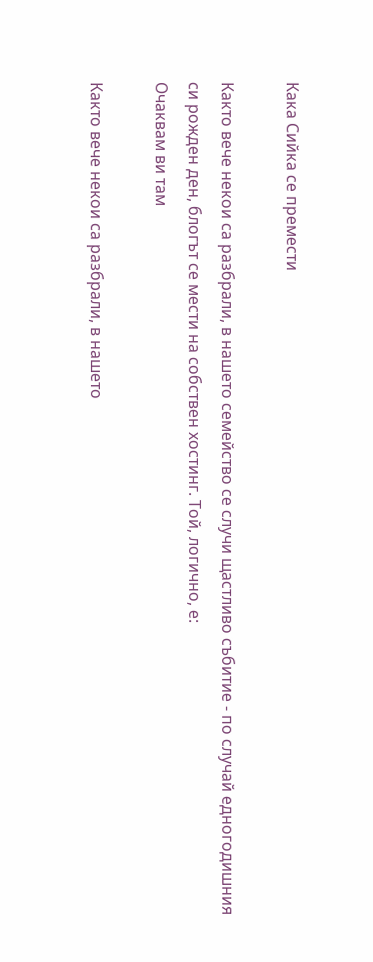Кака Сийка се премести

Както вече некои са разбрали, в нашето семейство се случи щастливо събитие - по случай едногодишния си рожден ден, блогът се мести на собствен хостинг. Той, логично, е:
Очаквам ви там

Както вече некои са разбрали, в нашето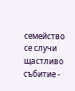семейство се случи щастливо събитие -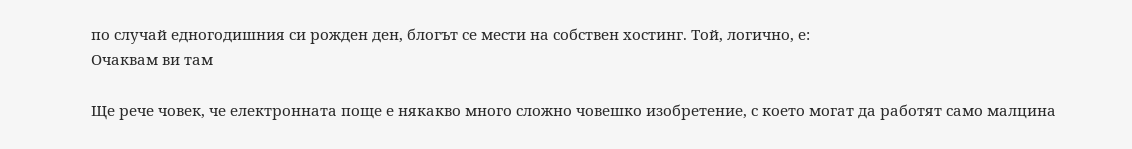по случай едногодишния си рожден ден, блогът се мести на собствен хостинг. Той, логично, е:
Очаквам ви там

Ще рече човек, че електронната поще е някакво много сложно човешко изобретение, с което могат да работят само малцина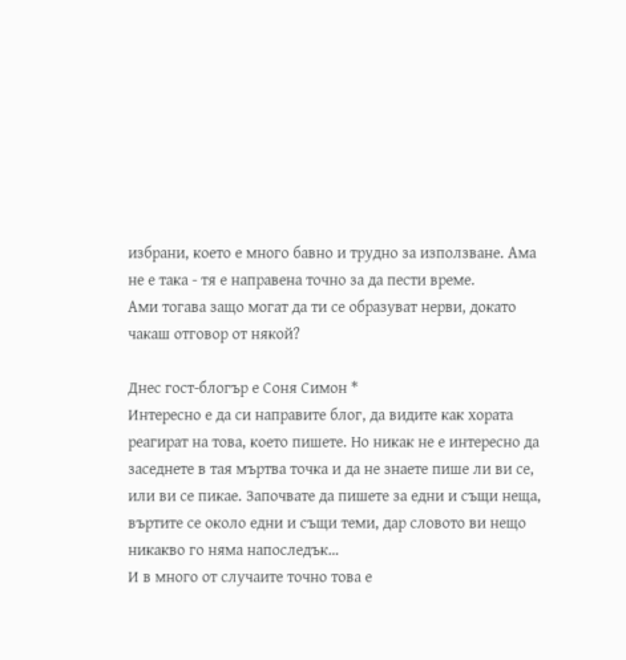избрани, което е много бавно и трудно за използване. Ама не е така - тя е направена точно за да пести време.
Ами тогава защо могат да ти се образуват нерви, докато чакаш отговор от някой?

Днес гост-блогър е Соня Симон *
Интересно е да си направите блог, да видите как хората реагират на това, което пишете. Но никак не е интересно да заседнете в тая мъртва точка и да не знаете пише ли ви се, или ви се пикае. Започвате да пишете за едни и същи неща, въртите се около едни и същи теми, дар словото ви нещо никакво го няма напоследък…
И в много от случаите точно това е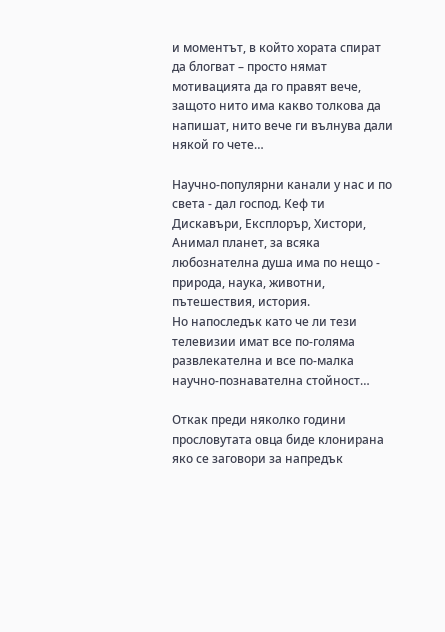и моментът, в който хората спират да блогват – просто нямат мотивацията да го правят вече, защото нито има какво толкова да напишат, нито вече ги вълнува дали някой го чете…

Научно-популярни канали у нас и по света - дал господ. Кеф ти Дискавъри, Експлорър, Хистори, Анимал планет, за всяка любознателна душа има по нещо - природа, наука, животни, пътешествия, история.
Но напоследък като че ли тези телевизии имат все по-голяма развлекателна и все по-малка научнo-познавателна стойност…

Откак преди няколко години прословутата овца биде клонирана яко се заговори за напредък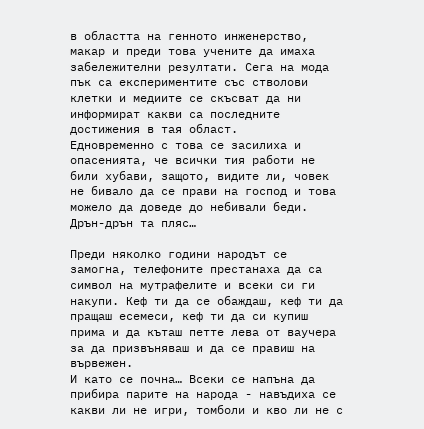в областта на генното инженерство, макар и преди това учените да имаха забележителни резултати. Сега на мода пък са експериментите със стволови клетки и медиите се скъсват да ни информират какви са последните достижения в тая област.
Едновременно с това се засилиха и опасенията, че всички тия работи не били хубави, защото, видите ли, човек не бивало да се прави на господ и това можело да доведе до небивали беди. Дрън-дрън та пляс…

Преди няколко години народът се замогна, телефоните престанаха да са символ на мутрафелите и всеки си ги накупи. Кеф ти да се обаждаш, кеф ти да пращаш есемеси, кеф ти да си купиш прима и да къташ петте лева от ваучера за да призвъняваш и да се правиш на вървежен.
И като се почна… Всеки се напъна да прибира парите на народа - навъдиха се какви ли не игри, томболи и кво ли не с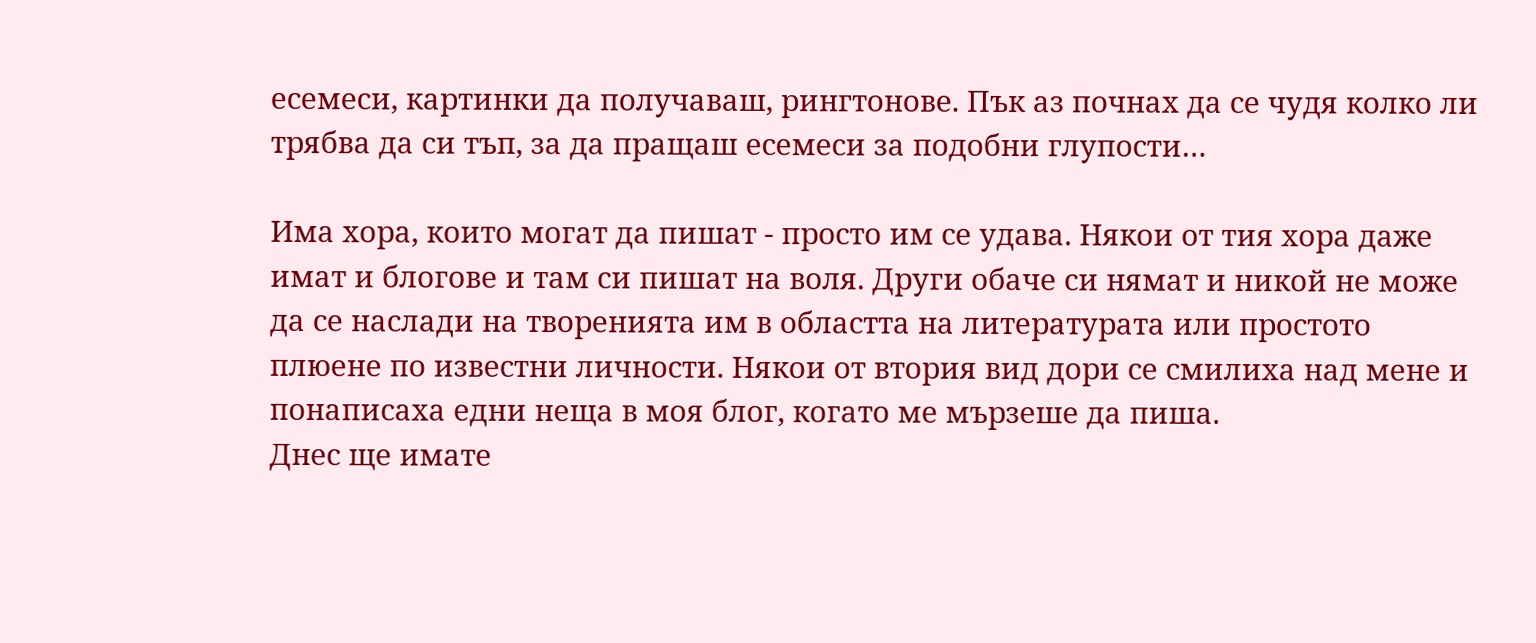есемеси, картинки да получаваш, рингтонове. Пък аз почнах да се чудя колко ли трябва да си тъп, за да пращаш есемеси за подобни глупости…

Има хора, които могат да пишат - просто им се удава. Някои от тия хора даже имат и блогове и там си пишат на воля. Други обаче си нямат и никой не може да се наслади на творенията им в областта на литературата или простото плюене по известни личности. Някои от втория вид дори се смилиха над мене и понаписаха едни неща в моя блог, когато ме мързеше да пиша.
Днес ще имате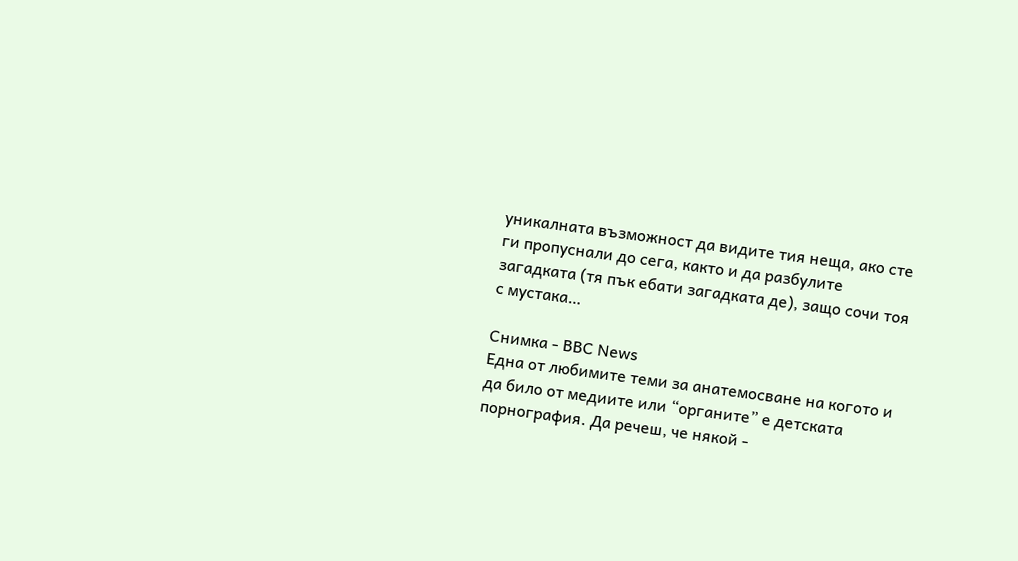уникалната възможност да видите тия неща, ако сте ги пропуснали до сега, както и да разбулите загадката (тя пък ебати загадката де), защо сочи тоя с мустака…

Снимка - BBC News
Една от любимите теми за анатемосване на когото и да било от медиите или “органите” е детската порнография. Да речеш, че някой -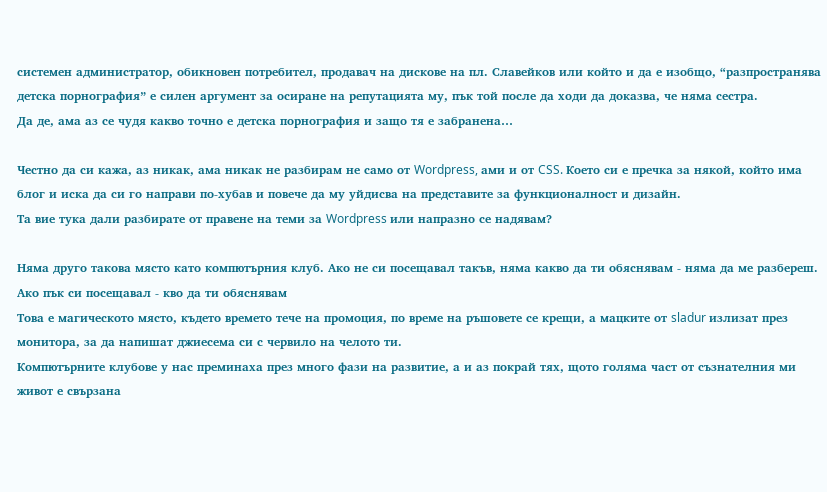системен администратор, обикновен потребител, продавач на дискове на пл. Славейков или който и да е изобщо, “разпространява детска порнография” е силен аргумент за осиране на репутацията му, пък той после да ходи да доказва, че няма сестра.
Да де, ама аз се чудя какво точно е детска порнография и защо тя е забранена…

Честно да си кажа, аз никак, ама никак не разбирам не само от Wordpress, ами и от CSS. Което си е пречка за някой, който има блог и иска да си го направи по-хубав и повече да му уйдисва на представите за функционалност и дизайн.
Та вие тука дали разбирате от правене на теми за Wordpress или напразно се надявам?

Няма друго такова място като компютърния клуб. Ако не си посещавал такъв, няма какво да ти обяснявам - няма да ме разбереш. Ако пък си посещавал - кво да ти обяснявам
Това е магическото място, където времето тече на промоция, по време на ръшовете се крещи, а мацките от sladur излизат през монитора, за да напишат джиесема си с червило на челото ти.
Компютърните клубове у нас преминаха през много фази на развитие, а и аз покрай тях, щото голяма част от съзнателния ми живот е свързана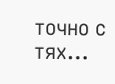точно с тях…